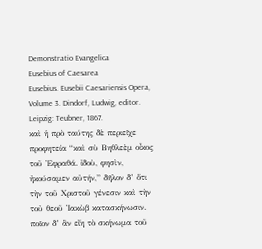Demonstratio Evangelica
Eusebius of Caesarea
Eusebius. Eusebii Caesariensis Opera, Volume 3. Dindorf, Ludwig, editor. Leipzig: Teubner, 1867.
καὶ ἡ πρὸ ταύτης δὲ περιεῖχε προφητεία “καὶ σὺ Βηθλεὲμ οἶκος τοῦ Ἐφραθά. ἰδοὺ, φησὶν, ἠκούσαμεν αὐτήν,” δῆλον δ’ ὅτι τὴν τοῦ Χριστοῦ γένεσιν καὶ τὴν τοὐ θεοῦ Ἰακὼβ κατασκήνωσιν. ποῖον δ’ ἂν εἴη τὸ σκήνωμα τοῦ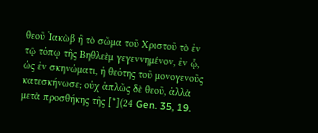θεοῦ Ἰακὼβ ἢ τὸ σῶμα τοῦ Χριστοῦ τὸ ἐν τῷ τόπῳ τῆς Βηθλεὲμ γεγεννημένον, ἐν ᾧ, ὡς ἐν σκηνώματι, ἡ θεότης τοῦ μονογενοῦς κατεσκήνωσε; οὐχ ἁπλῶς δὲ θεοῦ, ἀλλὰ μετὰ προσθήκης τῆς [*](24 Gen. 35, 19.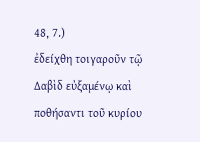48, 7.)
ἐδείχθη τοιγαροῦν τῷ Δαβὶδ εὐξαμένῳ καὶ ποθήσαντι τοῦ κυρίου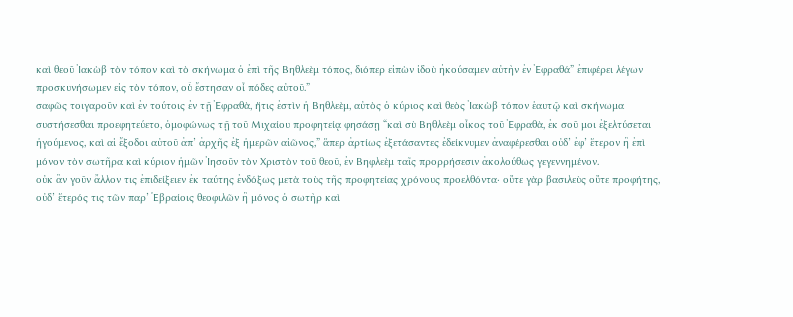καὶ θεοῦ Ἰακὼβ τὸν τόπον καὶ τὸ σκήνωμα ὁ ἐπὶ τῆς Βηθλεὲμ τόπος, διόπερ εἰπὼν ἰδοὺ ἠκούσαμεν αὐτὴν ἐν Ἐφραθά” ἐπιφέρει λέγων προσκυνήσωμεν εἰς τὸν τόπον, οὗ ἔστησαν οἶ πόδες αὐτοῦ.”
σαφῶς τοιγαροῦν καὶ ἐν τούτοις ἐν τῇ Ἐφραθὰ, ἥτις ἐστὶν ἡ Βηθλεὲμ, αὐτὸς ὁ κύριος καὶ θεὸς Ἰακὼβ τόπον ἑαυτῷ καὶ σκήνωμα συστήσεσθαι προεφητεύετο, ὁμοφώνως τῇ τοῦ Μιχαίου προφητείᾳ φησάσῃ “καὶ σὺ Βηθλεὲμ οἶκος τοῦ Ἐφραθὰ, ἐκ σοῦ μοι ἐξελτύσεται ἡγούμενος, καὶ αἱ ἔξοδοι αὐτοῦ ἀπ’ ἀρχῆς ἐξ ἡμερῶν αἰῶνος,” ἅπερ ἀρτίως ἐξετάσαντες ἐδείκνυμεν ἀναφέρεσθαι οὐδ’ ἐφ’ ἕτερον ἢ ἐπὶ μόνον τὸν σωτῆρα καὶ κύριον ἡμῶν Ἰησοῦν τὸν Χριστὸν τοῦ θεοῦ, ἐν Βηφλεὲμ ταῖς προρρήσεσιν ἀκολούθως γεγεννημένον.
οὐκ ἂν γοῦν ἄλλον τις ἐπιδείξειεν ἐκ ταύτης ἐνδόξως μετὰ τοὺς τῆς προφητείας χρόνους προελθόντα· οὔτε γὰρ βασιλεὺς οὔτε προφήτης, οὐδ’ ἕτερός τις τῶν παρ’ Ἑβραίοις θεοφιλῶν ἢ μόνος ὁ σωτὴρ καὶ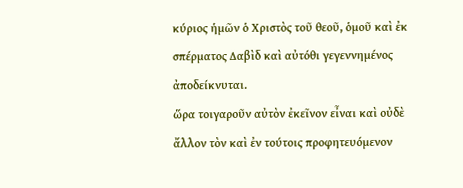κύριος ἡμῶν ὁ Χριστὸς τοῦ θεοῦ, ὁμοῦ καὶ ἐκ σπέρματος Δαβὶδ καὶ αὐτόθι γεγεννημένος ἀποδείκνυται.
ὥρα τοιγαροῦν αὐτὸν ἐκεῖνον εἶναι καὶ οὐδὲ ἄλλον τὸν καὶ ἐν τούτοις προφητευόμενον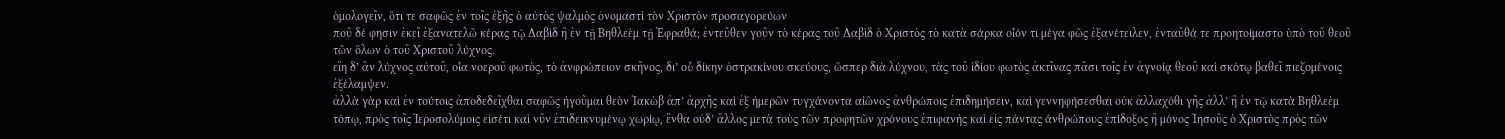ὁμολογεῖν, ὅτι τε σαφῶς ἐν τοῖς ἐξῆς ὁ αὐτὸς ψαλμὸς ὀνομαστὶ τὸν Χριστὸν προσαγορεύων
ποῦ δέ φησιν ἐκεῖ ἐξανατελῶ κέρας τῷ Δαβὶδ ἢ ἐν τῇ Βηθλεὲμ τῇ Ἐφραθά; ἐντεῦθεν γοῦν τὸ κέρας τοῦ Δαβὶδ ὁ Χριστὸς τὸ κατὰ σάρκα οἷόν τι μέγα φῶς ἐξανέτειλεν, ἐνταῦθά τε προητοίμαστο ὑπὸ τοῦ θεοῦ τῶν ὅλων ὁ τοῦ Χριστοῦ λύχνος.
εἴη δ’ ἂν λύχνος αὐτοῦ, οἷα νοεροῦ φωτὸς, τὸ ἀνφρώπειον σκῆνος, δι’ οὗ δίκην ὀστρακίνου σκεύους, ὥσπερ διὰ λύχνου, τὰς τοῦ ἰδίου φωτὸς ἀκτῖνας πᾶσι τοῖς ἐν ἀγνοίᾳ θεοῦ καὶ σκότῳ βαθεῖ πιεζομένοις ἐξέλαμψεν.
ἀλλὰ γὰρ καὶ ἐν τούτοις ἀποδεδεῖχθαι σαφῶς ἡγοῦμαι θεὸν Ἰακὼβ ἀπ’ ἀρχῆς καὶ ἐξ ἡμερῶν τυγχάνοντα αἰῶνος ἀνθρώποις ἐπιδημήσειν, καὶ γεννηφήσεσθαι οὐκ ἀλλαχόθι γῆς ἀλλ’ ἢ ἐν τῷ κατὰ Βηθλεὲμ τόπῳ, πρὸς τοῖς Ἱεροσολύμοις εἰσέτι καὶ νῦν ἐπιδεικνυμένῳ χωρίῳ, ἔνθα οὐδ’ ἄλλος μετὰ τοὺς τῶν προφητῶν χρόνους ἐπιφανὴς καὶ εἰς πάντας άνθρώπους ἐπίδοξος ἢ μόνος Ἰησοῦς ὁ Χριστὸς πρὸς τῶν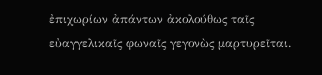ἐπιχωρίων ἀπάντων ἀκολούθως ταῖς εὐαγγελικαῖς φωναῖς γεγονὼς μαρτυρεῖται.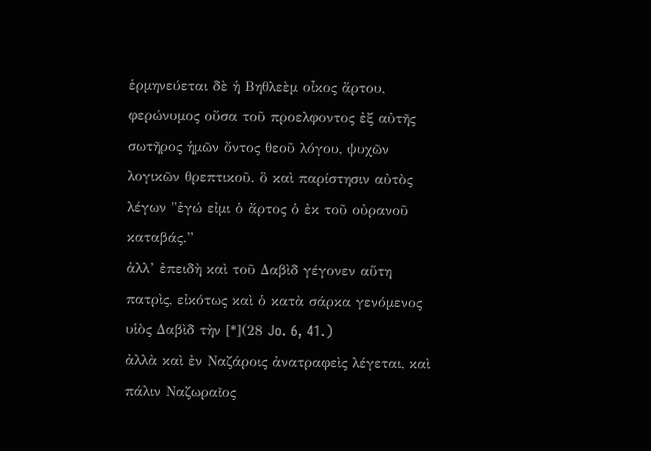ἑρμηνεύεται δὲ ἡ Βηθλεὲμ οἶκος ἄρτου, φερώνυμος οὔσα τοῦ προελφοντος ἐξ αὐτῆς σωτῆρος ἡμῶν ὄντος θεοῦ λόγου, ψυχῶν λογικῶν θρεπτικοῦ. ὃ καὶ παρίστησιν αὐτὸς λέγων "ἐγώ εἰμι ὁ ἄρτος ὁ ἐκ τοῦ οὐρανοῦ καταβάς.”
ἀλλ’ ἐπειδὴ καὶ τοῦ Δαβὶδ γέγονεν αὕτη πατρὶς, εἰκότως καὶ ὁ κατὰ σάρκα γενόμενος υἱὸς Δαβὶδ τὴν [*](28 Jo. 6, 41.)
ἀλλὰ καὶ ἐν Ναζάροις ἀνατραφεὶς λέγεται, καὶ πάλιν Ναζωραῖος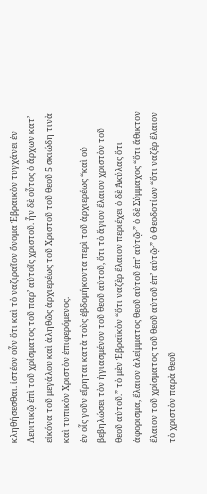κληθήσεσθαι. ἰστέον οὖν ὅτι καὶ τὸ ναζιραῖον ὄνομα Ἑβραικὸν τυγχάνει ἐν Λευιτικῷ ἐπὶ τοῦ χρίσματος τοῦ παρ’ αὐτοῖς χριστοῦ. ἦν δὲ οὗτος ὁ ἄρχων κατ’ εἰκόνα τοῦ μεγάλου καὶ ἀληθῶς ἀρχιερέως τοῦ Χριστοῦ τοῦ θεοῦ 5 σκιώδη τινὰ καὶ τυπικὸν Χριστὸν ἐπιφερόμενος.
ἐν οἷς γοῦν εἴρηται κατὰ τοὺς ἑβδομήκοντα περὶ τοῦ ἀρχιερέως “καὶ οὐ βεβηλώσει τὸν ἡγιασμένον τοῦ θεοῦ αὑτοῦ, ὅτι τὸ ἅγιον ἔλαιον χριστὸν τοῦ θεοῦ αὐτοῦ.” τὸ μὲν Ἑβραϊκὸν “ὅτι ναζὲρ ἔλαιον περιέχει ὁ δὲ Ἀκύλας ὅτι ἀφορισμα, ἔλαιον ἀλείμματος θεοῦ αὐτοῦ ἐπ’ αὐτῷ·” ὁ δὲ Σύμμαχος “ὅτι ἄθικτον ἔλαιον τοῦ χρίσματος τοῦ θεοῦ αὐτοῦ ἐπ’ αὐτῷ·” ὁ Θεοδοτίων “ὅτι ναζὲρ ἔλαιον τὸ χριστὸν παρὰ θεοῦ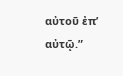αὐτοῦ ἐπ’ αὐτῷ.”